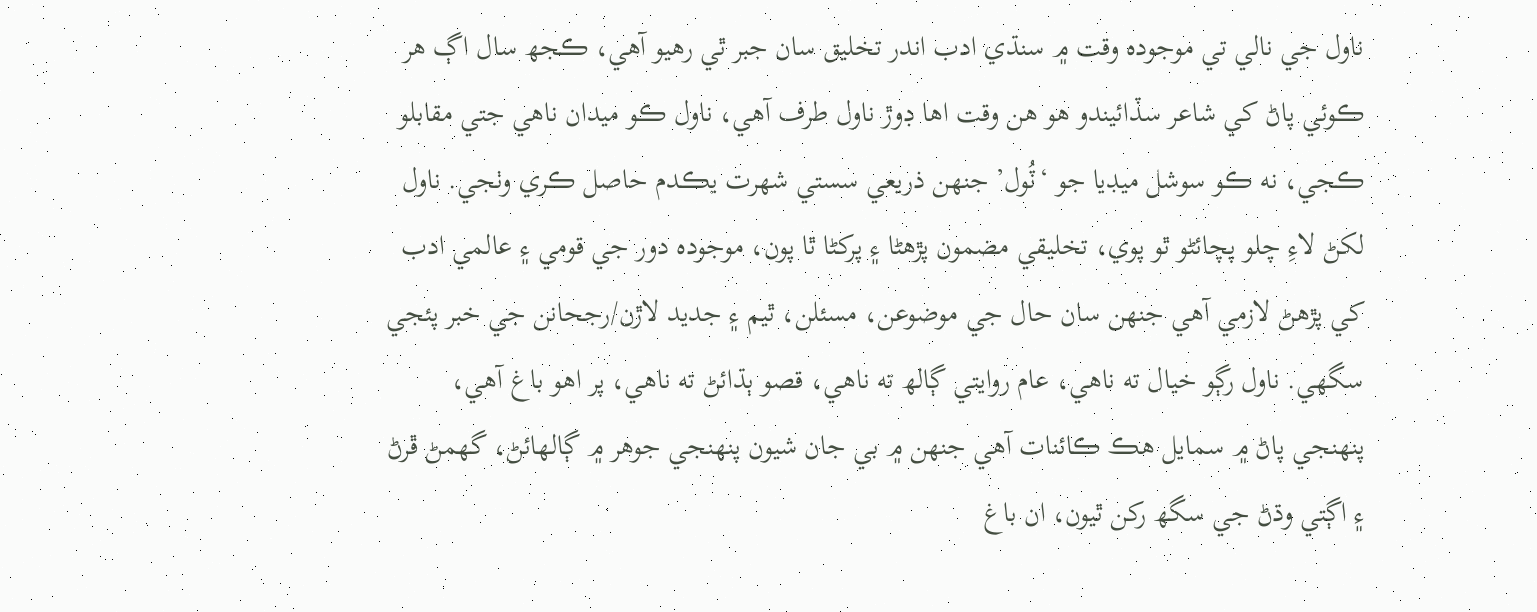ناول جي نالي تي موجوده وقت ۾ سنڌي ادب اندر تخليق سان جبر ٿي رهيو آهي، ڪجھ سال اڳ هر ڪوئي پاڻ کي شاعر سڏائيندو هو هن وقت اها ڊوڙ ناول طرف آهي، ناول ڪو ميدان ناهي جتي مقابلو ڪجي، نه ڪو سوشل ميڊيا جو ‘ٽُول’ جنهن ذريعي سستي شهرت يڪدم حاصل ڪري وٺجي. ناول لکڻ لاءِ چلو پچائڻو ٿو پوي، تخليقي مضمون پڙهڻا ۽ پرکڻا ٿا پون، موجوده دور جي قومي ۽ عالمي ادب کي پڙهڻ لازمي آهي جنهن سان حال جي موضوعن، مسئلن، ٿيم ۽ جديد لاڙن/رجحانن جي خبر پئجي سگهي. ناول رڳو خيال ته ناهي، عام روايتي ڳالھ ته ناهي، قصو ٻڌائڻ ته ناهي، پر اهو باغ آهي، پنهنجي پاڻ ۾ سمايل هڪ ڪائنات آهي جنهن ۾ بي جان شيون پنهنجي جوهر ۾ ڳالهائڻ، گهمڻ ڦرڻ ۽ اڳتي وڌڻ جي سگھ رکن ٿيون، ان باغ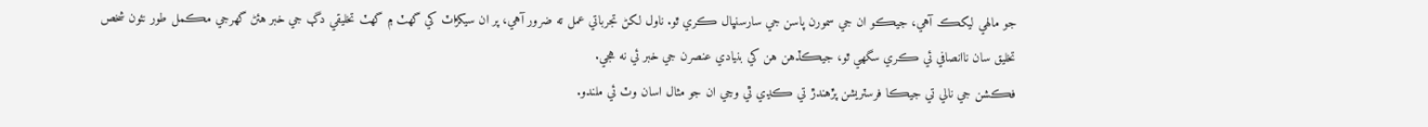جو مالهي ليکڪ آهي، جيڪو ان جي سمورن پاسن جي سارسنڀال ڪري ٿو. ناول لکڻ تجرباتي عمل ته ضرور آهي، پر ان سيکڙاٽ کي گهٽ ۾ گهٽ تخليقي دڳ جي خبر هئڻ گهرجي مڪمل طور نئون شخص تخليق سان ناانصافي ئي ڪري سگهي ٿو، جيڪڏهن هن کي بنيادي عنصرن جي خبر ئي نه هجي.
فڪشن جي نالي تي جيڪا فرسٽريشن پڙهندڙ تي ڪڍي ٿي وڃي ان جو مثال اسان وٽ ئي ملندو.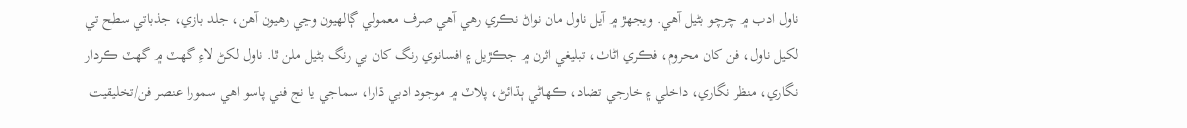ناول ادب ۾ چرچو بڻيل آهي. ويجهڙ ۾ آيل ناول مان نواڻ نڪري رهي آهي صرف معمولي ڳالهيون وڃي رهيون آهن، جلد بازي، جذباتي سطح تي لکيل ناول، فن کان محروم، فڪري اڻاٺ، تبليغي اثرن ۾ جڪڙيل ۽ افسانوي رنگ کان بي رنگ بڻيل ملن ٿا. ناول لکڻ لاءِ گهٽ ۾ گهٽ ڪردار نگاري، منظر نگاري، داخلي ۽ خارجي تضاد، ڪهاڻي ٻڌائڻ، پلاٽ ۾ موجود ادبي ڌارا، سماجي يا نج فني پاسو اهي سمورا عنصر فن/تخليقيت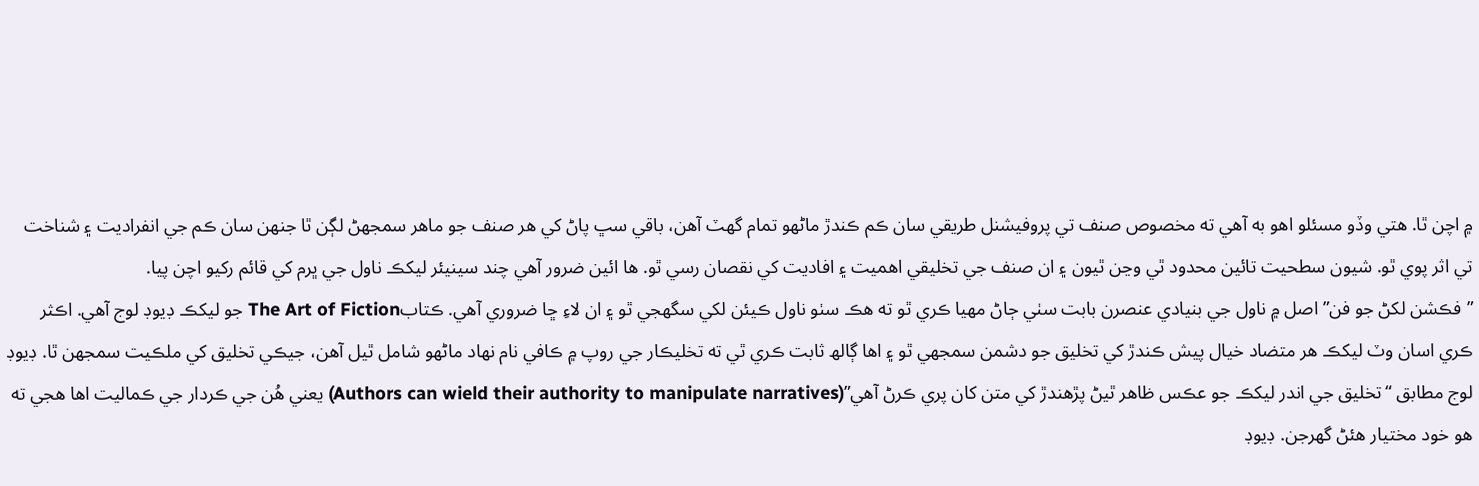۾ اچن ٿا. هتي وڏو مسئلو اهو به آهي ته مخصوص صنف تي پروفيشنل طريقي سان ڪم ڪندڙ ماڻهو تمام گهٽ آهن، باقي سڀ پاڻ کي هر صنف جو ماهر سمجهڻ لڳن ٿا جنهن سان ڪم جي انفراديت ۽ شناخت تي اثر پوي ٿو. شيون سطحيت تائين محدود ٿي وڃن ٿيون ۽ ان صنف جي تخليقي اهميت ۽ افاديت کي نقصان رسي ٿو. ها ائين ضرور آهي چند سينيئر ليکڪ ناول جي ڀرم کي قائم رکيو اچن پيا.
”فڪشن لکڻ جو فن” اصل ۾ ناول جي بنيادي عنصرن بابت سٺي ڄاڻ مهيا ڪري ٿو ته هڪ سٺو ناول ڪيئن لکي سگهجي ٿو ۽ ان لاءِ ڇا ضروري آهي. ڪتابThe Art of Fiction جو ليکڪ ڊيوڊ لوج آهي. اڪثر ڪري اسان وٽ ليکڪ هر متضاد خيال پيش ڪندڙ کي تخليق جو دشمن سمجهي ٿو ۽ اها ڳالھ ثابت ڪري ٿي ته تخليڪار جي روپ ۾ ڪافي نام نهاد ماڻهو شامل ٿيل آهن، جيڪي تخليق کي ملڪيت سمجهن ٿا. ڊيوڊ لوج مطابق “تخليق جي اندر ليکڪ جو عڪس ظاهر ٿيڻ پڙهندڙ کي متن کان پري ڪرڻ آهي”(Authors can wield their authority to manipulate narratives) يعني هُن جي ڪردار جي ڪماليت اها هجي ته هو خود مختيار هئڻ گهرجن. ڊيوڊ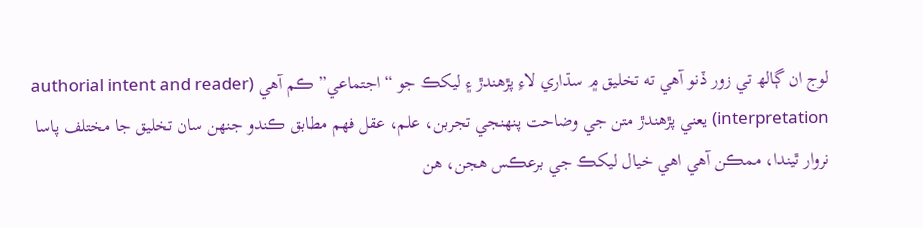لوج ان ڳالھ تي زور ڏنو آهي ته تخليق ۾ سڌاري لاءِ پڙهندڙ ۽ ليکڪ جو “اجتماعي” ڪم آهي (authorial intent and reader interpretation) يعني پڙهندڙ متن جي وضاحت پنهنجي تجربن، علم، عقل فهم مطابق ڪندو جنهن سان تخليق جا مختلف پاسا نروار ٿيندا، ممڪن آهي اهي خيال ليکڪ جي برعڪس هجن، هن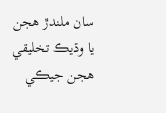سان ملندڙ هجن يا وڌيڪ تخليقي هجن جيڪي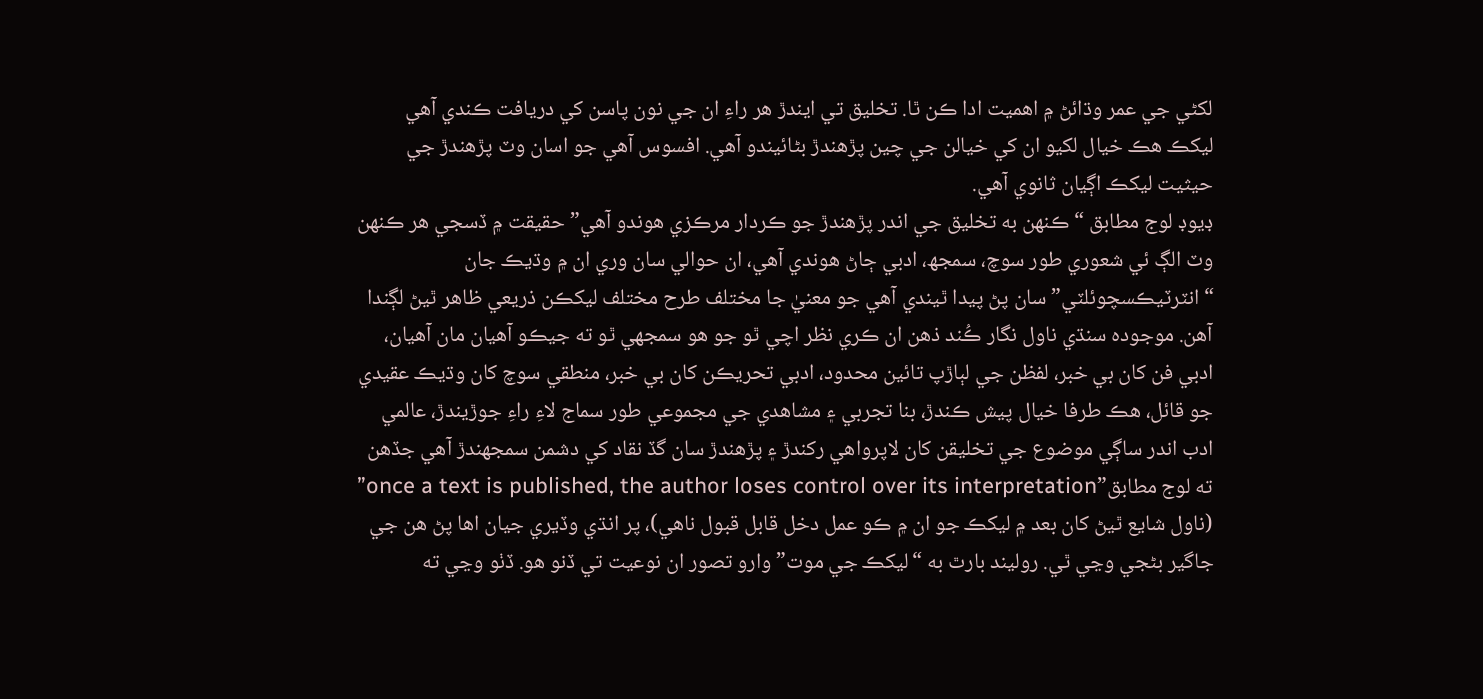لکڻي جي عمر وڌائڻ ۾ اهميت ادا ڪن ٿا. تخليق تي ايندڙ هر راءِ ان جي نون پاسن کي دريافت ڪندي آهي ليکڪ هڪ خيال لکيو ان کي خيالن جي چين پڙهندڙ بڻائيندو آهي. افسوس آهي جو اسان وٽ پڙهندڙ جي حيثيت ليکڪ اڳيان ثانوي آهي.
ڊيوڊ لوج مطابق “ڪنهن به تخليق جي اندر پڙهندڙ جو ڪردار مرڪزي هوندو آهي” حقيقت ۾ ڏسجي هر ڪنهن وٽ الڳ ئي شعوري طور سوچ، سمجھ، ادبي ڄاڻ هوندي آهي، ان حوالي سان وري ان ۾ وڌيڪ جان “انٽرٽيڪسچوئلٽي” سان پڻ پيدا ٿيندي آهي جو معنيٰ جا مختلف طرح مختلف ليکڪن ذريعي ظاهر ٿيڻ لڳندا آهن. موجوده سنڌي ناول نگار ڪُند ذهن ان ڪري نظر اچي ٿو جو هو سمجهي ٿو ته جيڪو آهيان مان آهيان، ادبي فن کان بي خبر، لفظن جي لٻاڙپ تائين محدود، ادبي تحريڪن کان بي خبر، منطقي سوچ کان وڌيڪ عقيدي جو قائل، هڪ طرفا خيال پيش ڪندڙ، بنا تجربي ۽ مشاهدي جي مجموعي طور سماج لاءِ راءِ جوڙيندڙ، عالمي ادب اندر ساڳي موضوع جي تخليقن کان لاپرواھي رکندڙ ۽ پڙهندڙ سان گڏ نقاد کي دشمن سمجهندڙ آهي جڏهن ته لوج مطابق”once a text is published, the author loses control over its interpretation” (ناول شايع ٿيڻ کان بعد ۾ ليکڪ جو ان ۾ ڪو عمل دخل قابل قبول ناهي)، پر انڌي وڏيري جيان اها پڻ هن جي جاگير بڻجي وڃي ٿي. روليند بارٿ به “ليکڪ جي موت” وارو تصور ان نوعيت تي ڏنو هو. ڏٺو وڃي ته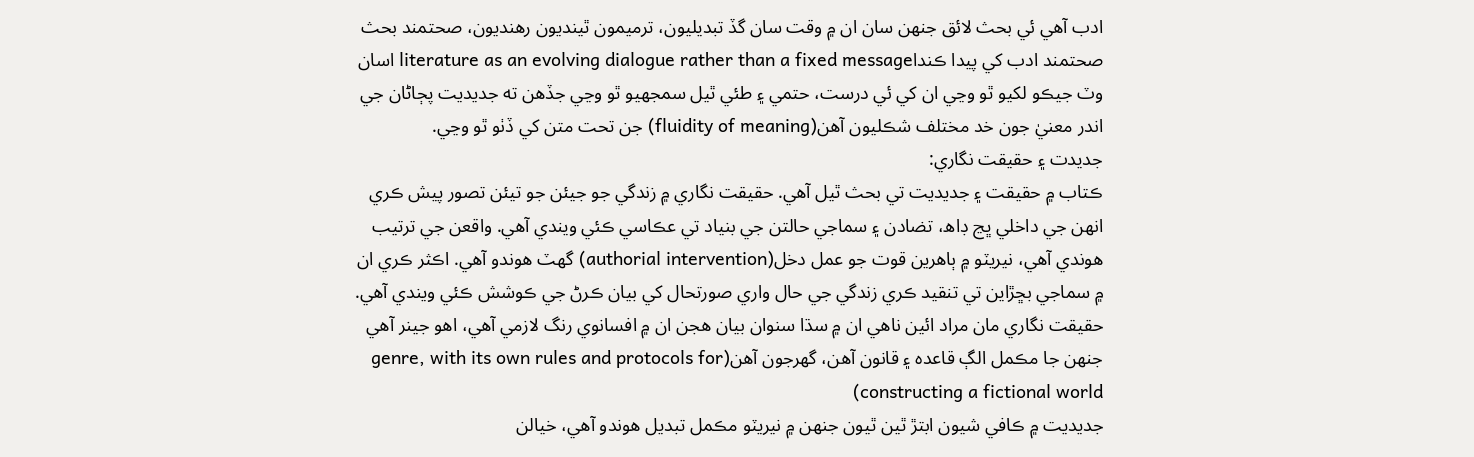ادب آهي ئي بحث لائق جنهن سان ان ۾ وقت سان گڏ تبديليون، ترميمون ٿينديون رهنديون، صحتمند بحث صحتمند ادب کي پيدا ڪنداliterature as an evolving dialogue rather than a fixed message اسان وٽ جيڪو لکيو ٿو وڃي ان کي ئي درست، حتمي ۽ طئي ٿيل سمجهيو ٿو وڃي جڏهن ته جديديت پڄاڻان جي اندر معنيٰ جون خد مختلف شڪليون آهن(fluidity of meaning) جن تحت متن کي ڏٺو ٿو وڃي.
جديدت ۽ حقيقت نگاري:
ڪتاب ۾ حقيقت ۽ جديديت تي بحث ٿيل آهي. حقيقت نگاري ۾ زندگي جو جيئن جو تيئن تصور پيش ڪري انهن جي داخلي ڀڃ ڊاھ، تضادن ۽ سماجي حالتن جي بنياد تي عڪاسي ڪئي ويندي آهي. واقعن جي ترتيب هوندي آهي، نيريٽو ۾ ٻاهرين قوت جو عمل دخل(authorial intervention) گهٽ هوندو آهي. اڪثر ڪري ان ۾ سماجي بڇڙاين تي تنقيد ڪري زندگي جي حال واري صورتحال کي بيان ڪرڻ جي ڪوشش ڪئي ويندي آهي. حقيقت نگاري مان مراد ائين ناهي ان ۾ سڌا سنوان بيان هجن ان ۾ افسانوي رنگ لازمي آهي، اهو جينر آهي جنهن جا مڪمل الڳ قاعده ۽ قانون آهن، گهرجون آهن(genre, with its own rules and protocols for constructing a fictional world)
جديديت ۾ ڪافي شيون ابتڙ ٿين ٿيون جنهن ۾ نيريٽو مڪمل تبديل هوندو آهي، خيالن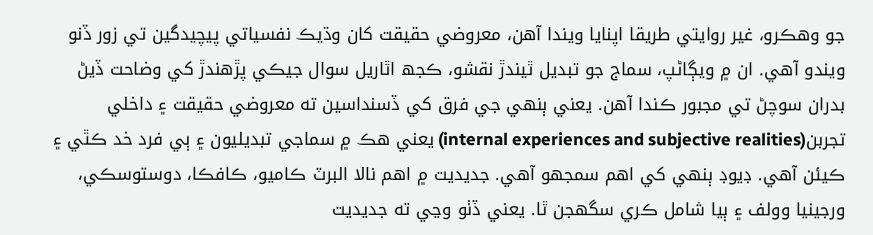جو وهڪرو، غير روايتي طريقا اپنايا ويندا آهن، معروضي حقيقت کان وڌيڪ نفسياتي پيچيدگين تي زور ڏنو ويندو آهي. ان ۾ ويڳاڻپ، سماج جو تبديل ٿيندڙ نقشو، ڪجھ اٿاريل سوال جيڪي پڙهندڙ کي وضاحت ڏيڻ بدران سوچڻ تي مجبور ڪندا آهن. يعني ٻنهي جي فرق کي ڏسنداسين ته معروضي حقيقت ۽ داخلي تجربن(internal experiences and subjective realities) يعني هڪ ۾ سماجي تبديليون ۽ ٻي فرد خد ڪٿي ۽ ڪيئن آهي. ڊيوڊ ٻنهي کي اهم سمجهو آهي. جديديت ۾ اهم نالا البرٽ ڪاميو، ڪافڪا، دوستوسڪي، ورجينيا وولف ۽ ٻيا شامل ڪري سگهجن ٿا. يعني ڏٺو وڃي ته جديديت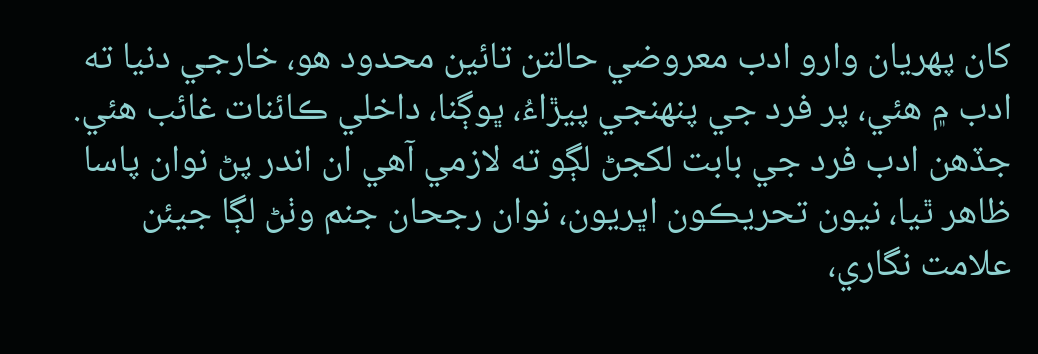کان پهريان وارو ادب معروضي حالتن تائين محدود هو، خارجي دنيا ته ادب ۾ هئي، پر فرد جي پنهنجي پيڙاءُ، ڀوڳنا، داخلي ڪائنات غائب هئي. جڏهن ادب فرد جي بابت لکجڻ لڳو ته لازمي آهي ان اندر پڻ نوان پاسا ظاهر ٿيا، نيون تحريڪون اڀريون، نوان رجحان جنم وٺڻ لڳا جيئن علامت نگاري،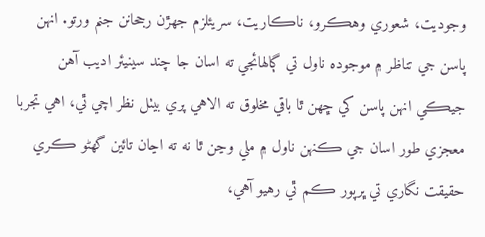وجوديت، شعوري وهڪرو، ناڪاريت، سريئلزم جهڙن رجحانن جنم ورتو. انهن پاسن جي تناظر ۾ موجوده ناول تي ڳالهائجي ته اسان جا چند سينيئر اديب آهن جيڪي انهن پاسن کي ڇهن ٿا باقي مخلوق ته الاهي پري بيٺل نظر اچي ٿي، اهي تجربا معجزي طور اسان جي ڪنهن ناول ۾ ملي وڃن ٿا نه ته اڃان تائين گهڻو ڪري حقيقت نگاري تي ڀرپور ڪم ٿي رهيو آهي،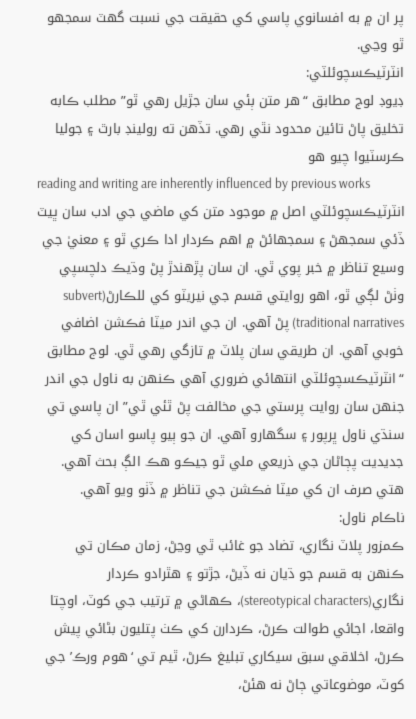پر ان ۾ به افسانوي پاسي کي حقيقت جي نسبت گهٽ سمجهو ٿو وڃي.
انٽرٽيڪسچوئلٽي:
ڊيوڊ لوج مطابق “هر متن ٻئي سان جڙيل رهي ٿو” مطلب ڪابه تخليق پاڻ تائين محدود نٿي رهي. تڏهن ته رولينڊ بارٿ ۽ جوليا ڪرسٽيوا چيو هو
reading and writing are inherently influenced by previous works
انٽرٽيڪسچوئلٽي اصل ۾ موجود متن کي ماضي جي ادب سان ڀيٽ ڏئي سمجهڻ ۽ سمجهائڻ ۾ اهم ڪردار ادا ڪري ٿو ۽ معنيٰ جي وسيع تناظر ۾ خبر پوي ٿي. ان سان پڙهندڙ پڻ وڌيڪ دلچسپي وٺڻ لڳي ٿو، اهو روايتي قسم جي نيريٽو کي للڪارڻ(subvert traditional narratives) پڻ آهي. ان جي اندر ميٽا فڪشن اضافي خوبي آهي. ان طريقي سان پلاٽ ۾ تازگي رهي ٿي. لوج مطابق “انٽرٽيڪسچوئلٽي انتهائي ضروري آهي ڪنهن به ناول جي اندر جنهن سان روايت پرستي جي مخالفت پڻ ٿئي ٿي” ان پاسي تي سنڌي ناول ڀرپور ۽ سگهارو آهي. ان جو ٻيو پاسو اسان کي جديديت پڄاڻان جي ذريعي ملي ٿو جيڪو هڪ الڳ بحث آهي. هتي صرف ان کي ميٽا فڪشن جي تناظر ۾ ڏٺو ويو آهي.
ناڪام ناول:
ڪمزور پلاٽ نگاري، تضاد جو غائب ٿي وڃڻ، زمان مڪان تي ڪنهن به قسم جو ڌيان نه ڏيڻ، جڙتو ۽ هٿرادو ڪردار نگاري(stereotypical characters)، ڪهاڻي ۾ ترتيب جي کوٽ، اوچتا واقعا، اجائي طوالت ڪرڻ، ڪردارن کي ڪٺ پتليون بڻائي پيش ڪرڻ، اخلاقي سبق سيکاري تبليغ ڪرڻ، ٿيم تي ‘هوم ورڪ’ جي کوٽ، موضوعاتي ڄاڻ نه هئڻ،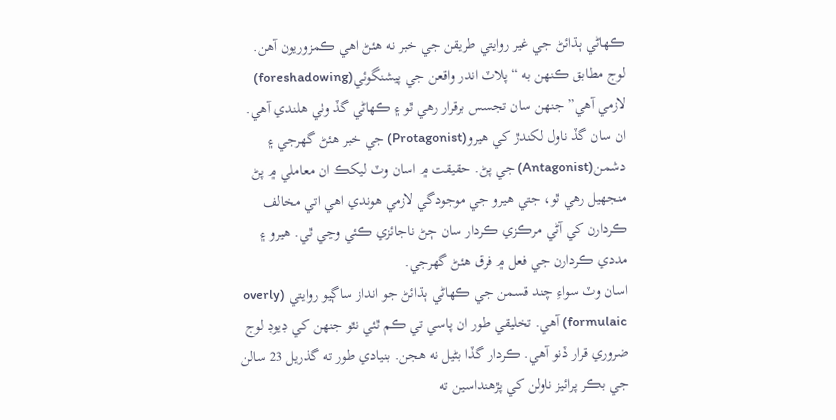ڪهاڻي ٻڌائڻ جي غير روايتي طريقن جي خبر نه هئڻ اهي ڪمزوريون آهن. لوج مطابق ڪنهن به “پلاٽ اندر واقعن جي پيشنگوئي(foreshadowing) لازمي آهي” جنهن سان تجسس برقرار رهي ٿو ۽ ڪهاڻي گڏ وٺي هلندي آهي. ان سان گڏ ناول لکندڙ کي هيرو(Protagonist) جي خبر هئڻ گهرجي ۽ دشمن(Antagonist) جي پڻ. حقيقت ۾ اسان وٽ ليکڪ ان معاملي ۾ پڻ منجهيل رهي ٿو، جتي هيرو جي موجودگي لازمي هوندي اهي اتي مخالف ڪردارن کي آڻي مرڪزي ڪردار سان ڄڻ ناجائزي ڪئي وڃي ٿي. هيرو ۽ مددي ڪردارن جي فعل ۾ فرق هئڻ گهرجي.
اسان وٽ سواءِ چند قسمن جي ڪهاڻي ٻڌائڻ جو انداز ساڳيو روايتي (overly formulaic) آهي. تخليقي طور ان پاسي تي ڪم ٿئي نٿو جنهن کي ڊيوڊ لوج ضروري قرار ڏنو آهي. ڪردار گڏا بڻيل نه هجن. بنيادي طور ته گذريل 23 سالن جي بڪر پرائيز ناولن کي پڙهنداسين ته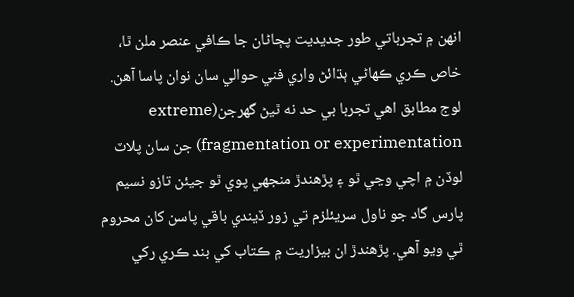انهن ۾ تجرباتي طور جديديت پڄاڻان جا ڪافي عنصر ملن ٿا، خاص ڪري ڪهاڻي ٻڌائڻ واري فني حوالي سان نوان پاسا آهن. لوج مطابق اهي تجربا بي حد نه ٿيڻ گهرجن(extreme fragmentation or experimentation) جن سان پلاٽ لوڏن ۾ اچي وڃي ٿو ۽ پڙهندڙ منجهي پوي ٿو جيئن تازو نسيم پارس گاد جو ناول سريئلزم تي زور ڏيندي باقي پاسن کان محروم ٿي ويو آهي. پڙهندڙ ان بيزاريت ۾ ڪتاب کي بند ڪري رکي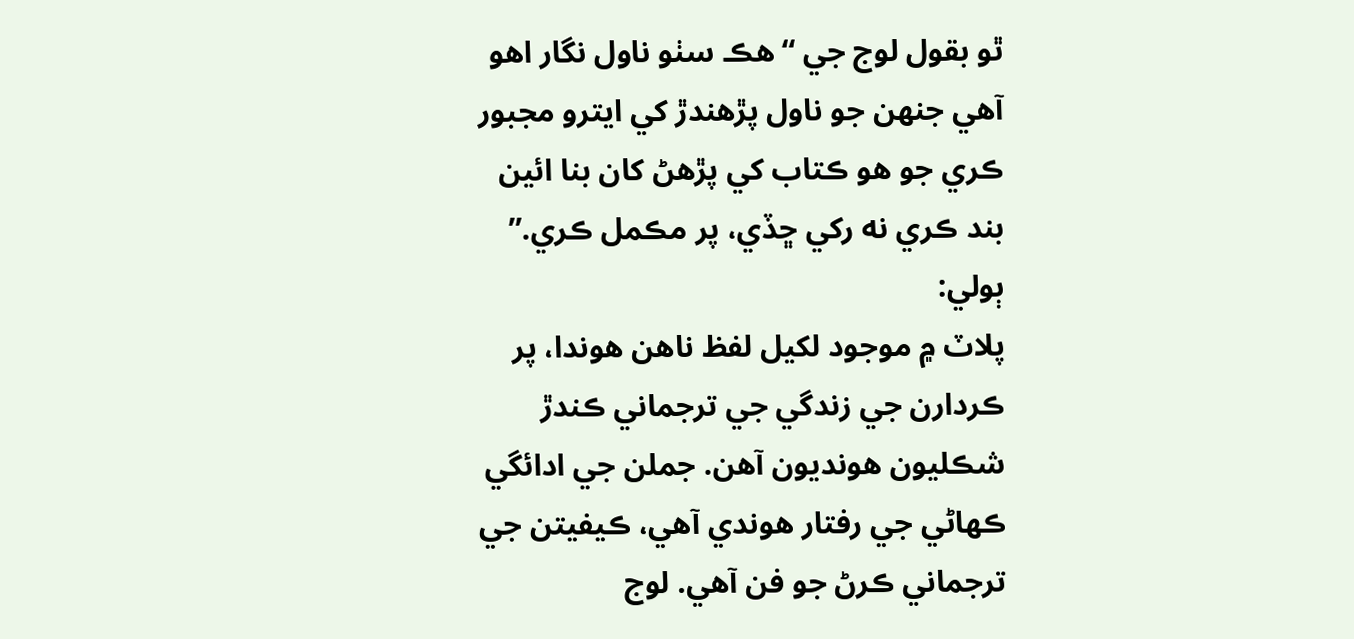ٿو بقول لوج جي “هڪ سٺو ناول نگار اهو آهي جنهن جو ناول پڙهندڙ کي ايترو مجبور ڪري جو هو ڪتاب کي پڙهڻ کان بنا ائين بند ڪري نه رکي ڇڏي، پر مڪمل ڪري.”
ٻولي:
پلاٽ ۾ موجود لکيل لفظ ناهن هوندا، پر ڪردارن جي زندگي جي ترجماني ڪندڙ شڪليون هونديون آهن. جملن جي ادائگي ڪهاڻي جي رفتار هوندي آهي، ڪيفيتن جي ترجماني ڪرڻ جو فن آهي. لوج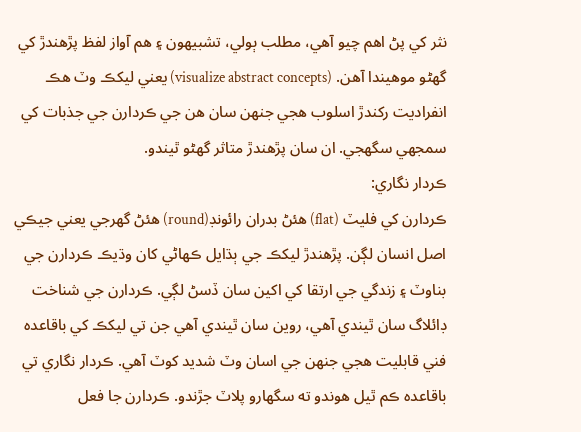نثر کي پڻ اهم چيو آهي، مطلب ٻولي، تشبيهون ۽ هم آواز لفظ پڙهندڙ کي گهڻو موهيندا آهن. (visualize abstract concepts) يعني ليکڪ وٽ هڪ انفراديت رکندڙ اسلوب هجي جنهن سان هن جي ڪردارن جي جذبات کي سمجهي سگهجي. ان سان پڙهندڙ متاثر گهڻو ٿيندو.
ڪردار نگاري:
ڪردارن کي فليٽ (flat) هئڻ بدران رائونڊ(round) هئڻ گهرجي يعني جيڪي اصل انسان لڳن. پڙهندڙ ليکڪ جي ٻڌايل ڪهاڻي کان وڌيڪ ڪردارن جي بناوٽ ۽ زندگي جي ارتقا کي اکين سان ڏسڻ لڳي. ڪردارن جي شناخت ڊائلاگ سان ٿيندي آهي، روين سان ٿيندي آهي جن تي ليکڪ کي باقاعده فني قابليت هجي جنهن جي اسان وٽ شديد کوٽ آهي. ڪردار نگاري تي باقاعده ڪم ٿيل هوندو ته سگهارو پلاٽ جڙندو. ڪردارن جا فعل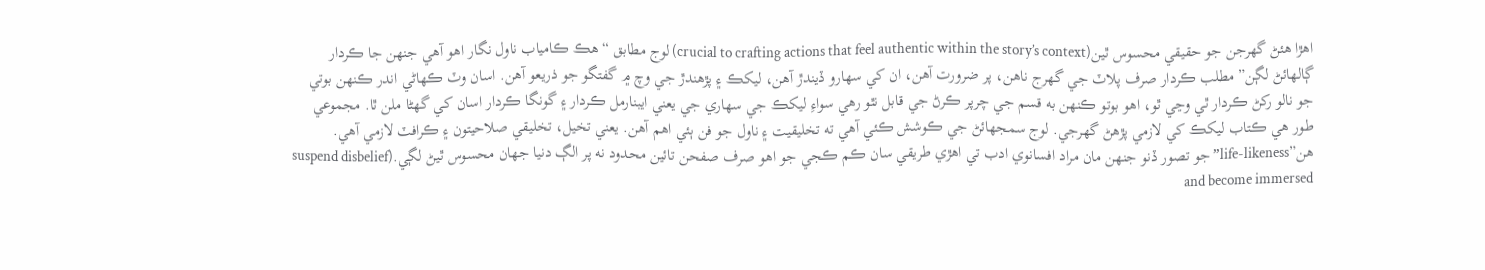اهڙا هئڻ گهرجن جو حقيقي محسوس ٿين(crucial to crafting actions that feel authentic within the story’s context) لوج مطابق “هڪ ڪامياب ناول نگار اهو آهي جنهن جا ڪردار ڳالهائڻ لڳن” مطلب ڪردار صرف پلاٽ جي گهرج ناهن، پر ضرورت آهن، ان کي سهارو ڏيندڙ آهن، ليکڪ ۽ پڙهندڙ جي وچ ۾ گفتگو جو ذريعو آهن. اسان وٽ ڪهاڻي اندر ڪنهن بوتي جو نالو رکڻ ڪردار ٿي وڃي ٿو، اهو بوتو ڪنهن به قسم جي چرپر ڪرڻ جي قابل نٿو رهي سواءِ ليکڪ جي سهاري جي يعني ايبنارمل ڪردار ۽ گونگا ڪردار اسان کي گهڻا ملن ٿا. مجموعي طور هي ڪتاب ليکڪ کي لازمي پڙهڻ گهرجي. لوج سمجهائڻ جي ڪوشش ڪئي آهي ته تخليقيت ۽ ناول جو فن ٻئي اهم آهن. يعني تخيل، تخليقي صلاحيتون ۽ ڪرافٽ لازمي آهي. هن”life-likeness” جو تصور ڏنو جنهن مان مراد افسانوي ادب تي اهڙي طريقي سان ڪم ڪجي جو اهو صرف صفحن تائين محدود نه پر الڳ دنيا جهان محسوس ٿيڻ لڳي.(suspend disbelief and become immersed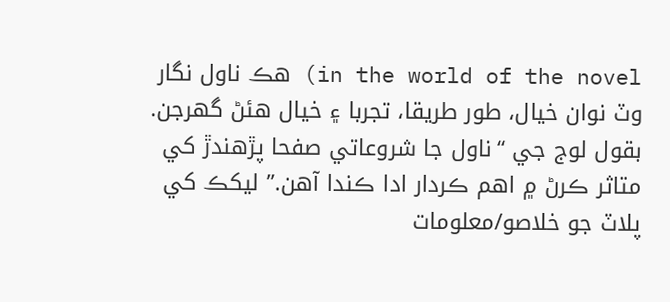in the world of the novel) هڪ ناول نگار وٽ نوان خيال، طور طريقا، تجربا ۽ خيال هئڻ گهرجن. بقول لوج جي “ناول جا شروعاتي صفحا پڙهندڙ کي متاثر ڪرڻ ۾ اهم ڪردار ادا ڪندا آهن.” ليکڪ کي پلاٽ جو خلاصو/معلومات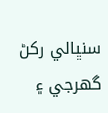سنڀالي رکڻ گهرجي ۽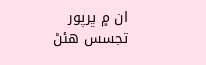ان ۾ ڀرپور تجسس هئڻ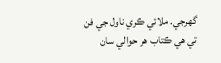گهرجي. ملائي ڪري ناول جي فن تي هي ڪتاب هر حوالي سان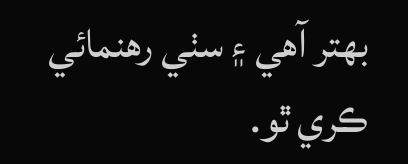بهتر آهي ۽ سٺي رهنمائي ڪري ٿو.